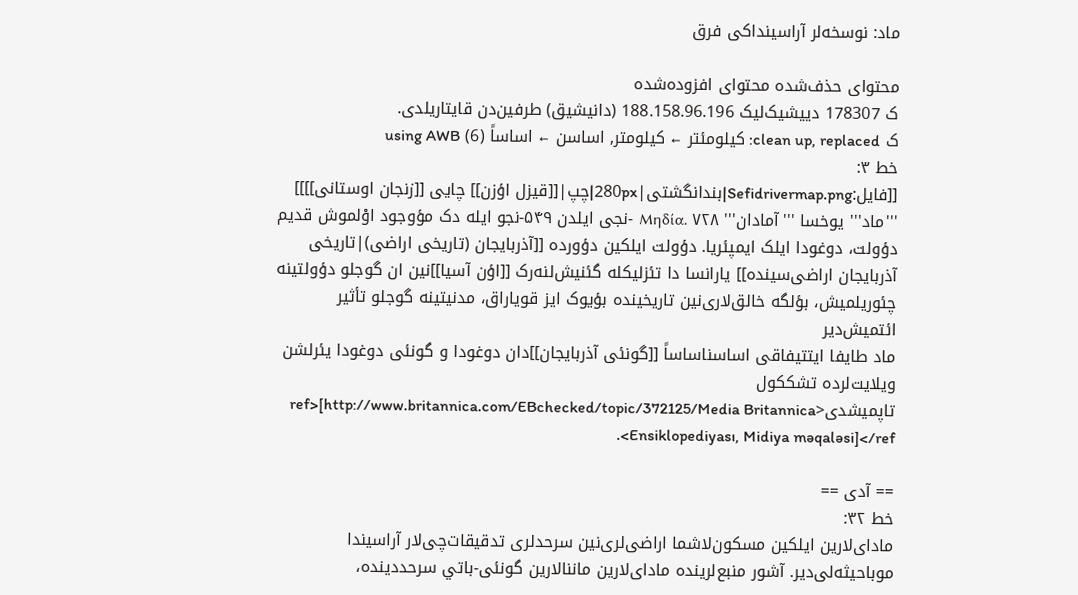ماد: نوسخه‌لر آراسینداکی فرق

محتوای حذف‌شده محتوای افزوده‌شده
ک 178307 دییشیک‌لیک 188.158.96.196 (دانیشیق) طرفین‌دن قایتاریلدی.
ک clean up, replaced: کیلومئتر ← کیلومتر, اساسن ← اساساً (6) using AWB
خط ۳:
[[فایل:Sefidrivermap.png|بندانگشتی|280px|چپ|[[قیزل اؤزن]] چایی [[زنجان اوستانی]]]]
'''ماد''' یوخسا '''آمادان''' Μηδία. ۷۲۸ -نجی ایلدن ۵۴۹-نجو ایله دک مؤوجود اوْلموش قدیم دؤولت، دوغودا ایلک ایمپئریا. دؤولت ایلکین دؤورده [[آذربایجان (تاریخی اراضی)|تاریخی آذربایجان اراضی‌سینده]] یارانسا دا تئزلیکله گئنیش‌لنه‌رک [[اؤن آسیا]]نین ان گوجلو دؤولتینه چئوریلمیش، بؤلگه خالق‌لاری‌نین تاریخینده بؤیوک ایز قویاراق، مدنیتینه گوجلو تأثیر ائتمیش‌دیر
ماد طایفا ایتتیفاقی اساسناساساً [[گونئی آذربایجان]]دان دوغودا و گونئی دوغودا یئرلشن ویلایت‌لرده تشککول تاپمیشدی<ref>[http://www.britannica.com/EBchecked/topic/372125/Media Britannica Ensiklopediyası, Midiya məqaləsi]</ref>.

== آدی ==
خط ۳۲:
مادای‌لارین ایلکین مسکون‌لاشما اراضی‌لری‌نین سرحدلری تدقیقات‌چی‌لار آراسیندا موباحیثه‌لی‌دیر. آشور منبع‌لرینده مادای‌لارین ماننالارین گونئی-باتي سرحددینده،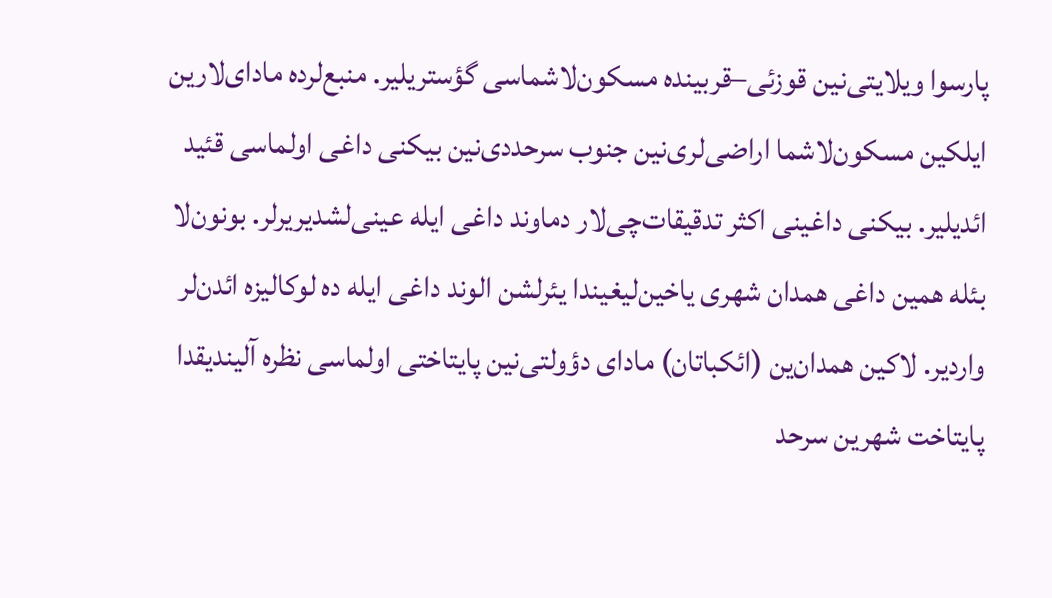پارسوا ویلایتی‌نین قوزئی–قربینده مسکون‌لاشماسی گؤستریلیر. منبع‌لرده مادای‌لارین ایلکین مسکون‌لاشما اراضی‌لری‌نین جنوب سرحددی‌نین بیکنی داغی اولماسی قئید ائدیلیر. بیکنی داغینی اکثر تدقیقات‌چی‌لار دماوند داغی ایله عینی‌لشدیریرلر. بونون‌لا بئله همین داغی همدان شهری یاخین‌لیغیندا یئرلشن الوند داغی ایله ده لوکالیزه ائدن‌لر واردیر. لاکین همدان‌ین (ائکباتان) مادای دؤولتی‌نین پایتاختی اولماسی نظره آلیندیقدا پایتاخت شهرین سرحد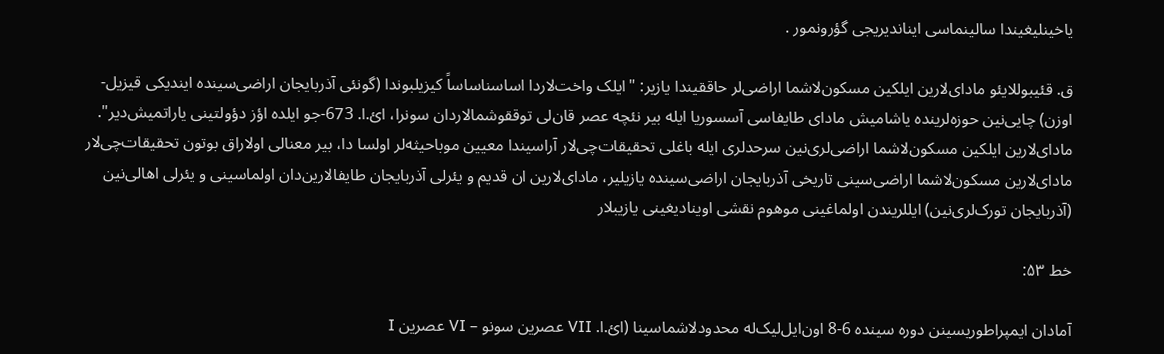یاخینلیغیندا سالینماسی ایناندیریجی گؤرونمور .

ق. قئیبوللایئو مادای‌لارین ایلکین مسکون‌لاشما اراضی‌لر حاققیندا یازیر: "ایلک واخت‌لاردا اساسناساساً کیزیلبوندا (گونئی آذربایجان اراضی‌سینده ایندیکی قیزیل-اوزن) چایی‌نین حوزه‌لرینده یاشامیش مادای طایفاسی آسسوریا ایله بیر نئچه عصر قان‌لی توققوشمالاردان سونرا، ائ.ا. 673-جو ایلده اؤز دؤولتینی یاراتمیش‌دیر".
مادای‌لارین ایلکین مسکون‌لاشما اراضی‌لری‌نین سرحدلری ایله باغلی تحقیقات‌چی‌لار آراسیندا معیین موباحیثه‌لر اولسا دا، بیر معنالی اولاراق بوتون تحقیقات‌چی‌لار مادای‌لارین مسکون‌لاشما اراضی‌سینی تاریخی آذربایجان اراضی‌سینده یازیلیر، مادای‌لارین ان قدیم و یئرلی آذربایجان طایفالارین‌دان اولماسینی و یئرلی اهالی‌نین (آذربایجان تورک‌لری‌نین) ایللریندن اولماغینی موهوم نقشی اوینادیغینی یازیبلار

خط ۵۳:

آمادان ایمپراطوریسینن دوره سینده 6-8 اون‌ایل‌لیک‌له محدودلاشماسینا (ائ.ا. VII عصرین سونو – VI عصرین I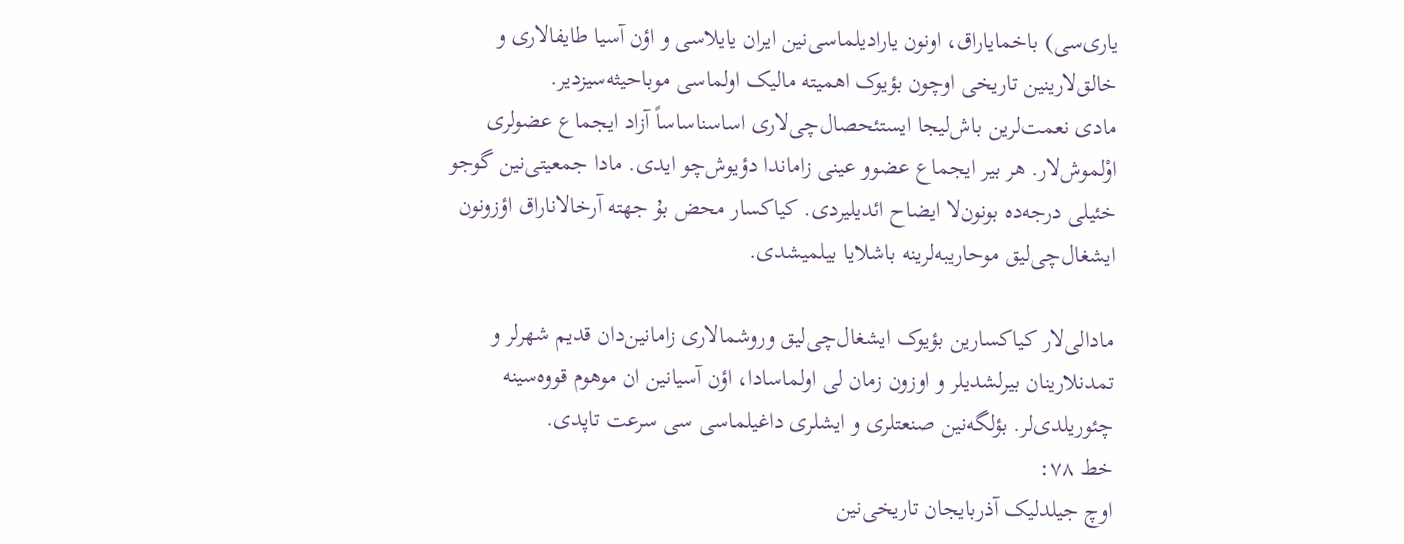یاری‌سی) باخمایاراق، اونون یارادیلماسی‌نین ایران یایلاسی و اؤن آسیا طایفالاری و خالق‌لارینین تاریخی اوچون بؤیوک اهمیته مالیک اولماسی موباحیثه‌سیزدیر.
مادی نعمت‌لرین باش‌لیجا ایستئحصال‌چی‌لاری اساسناساساً آزاد ایجماع عضولری اوْلموش‌لار. هر بیر ایجماع عضوو عینی زاماندا دؤیوش‌چو ایدی. مادا جمعیتی‌نین گوجو خئیلی درجه‌ده بونون‌لا ایضاح ائدیلیردی. کیاکسار محض بۇ جهته آرخالاناراق اؤزونون ایشغال‌چی‌لیق موحاریبه‌لرینه باشلایا بیلمیشدی.

مادالی‌لار کیاکسارین بؤیوک ایشغال‌چی‌لیق وروشمالاری زامانین‌دان قدیم شهرلر و تمدنلارینان بیرلشدیلر و اوزون زمان لی اولماسادا، اؤن آسیانین ان موهوم قووه‌سینه چئوریلدی‌لر. بؤلگه‌نین صنعتلری و ایشلری داغیلماسی سی سرعت تاپدی.
خط ۷۸:
اوچ جیلدلیک آذربایجان تاریخی‌نین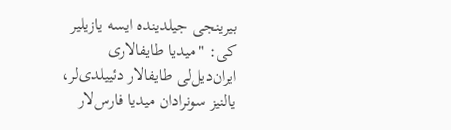بیرینجی جیلدینده ایسه یازیلیر کی: "میدیا طایفالاری ایران‌دیل‌لی طایفالار دئییلدی‌لر، یالنیز سونرادان میدیا فارس‌لار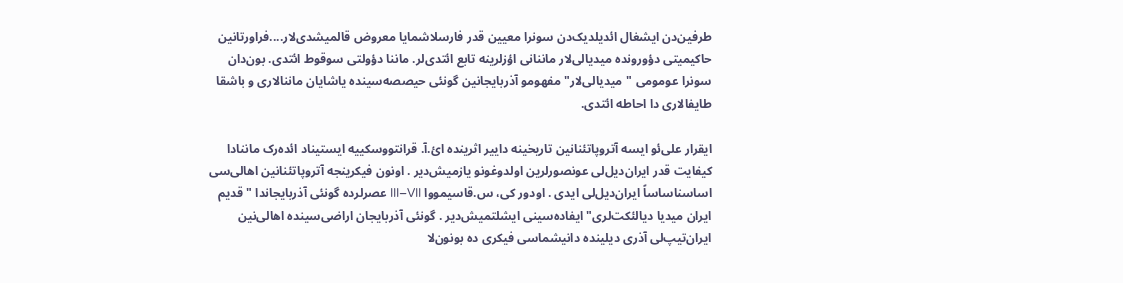طرفین‌دن ایشغال ائدیلدیک‌دن سونرا معیین قدر فارسلاشمایا معروض قالمیشدی‌لار....فراورتانین حاکیمیتی دؤورونده میدیالی‌لار ماننانی اؤزلرینه تابع ائتدی‌لر. ماننا دؤولتی سوقوط ائتدی. بون‌دان سونرا عومومی "میدیالی‌لار" مفهومو آذربایجانین گونئی حیصصه‌سینده یاشایان ماننالاری و باشقا طایفالاری دا احاطه ائتدی.

ایقرار علی‌ئو ایسه آتروپاتئنانین تاریخینه داییر اثرینده ائ.آ. قرانتووسکییه ایستیناد ائده‌رک ماننادا کیفایت قدر ایران‌دیل‌لی عونصورلرین اولدوغونو یازمیش‌دیر . اونون فیکرینجه آتروپاتئنانین اهالی‌سی اساسناساساً ایران‌دیل‌لی ایدی . اودور کی، س.قاسیمووا III–VII عصرلرده گونئی آذربایجاندا "قدیم ایران میدیا دیالئکت‌لری" ایفاده‌سینی ایشلتمیش‌دیر . گونئی آذربایجان اراضی‌سینده اهالی‌نین ایران‌تیپ‌لی آذری دیلینده دانیشماسی فیکری ده بونون‌لا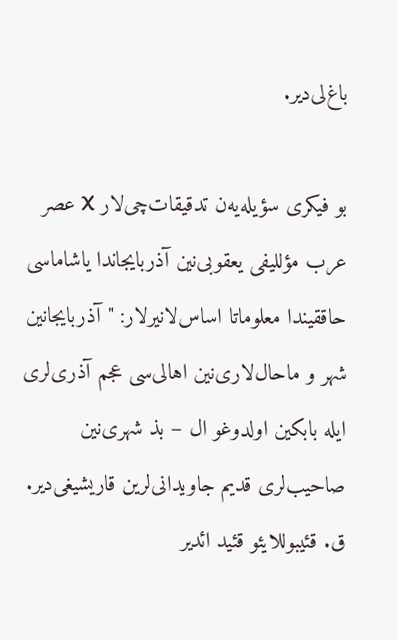باغ‌لی‌دیر.

بو فیکری سؤیله‌یه‌ن تدقیقات‌چی‌لار X عصر عرب مؤللیفی یعقوبی‌نین آذربایجاندا یاشاماسی حاققیندا معلوماتا اساس‌لانیرلار: "آذربایجانین شهر و ماحال‌لاری‌نین اهالی‌سی عجم آذری‌لری ایله بابکین اولدوغو ال – بذ شهری‌نین صاحیب‌لری قدیم جاویدانی‌لرین قاریشیغی‌دیر. ق. قئیبوللایئو قئید ائدیر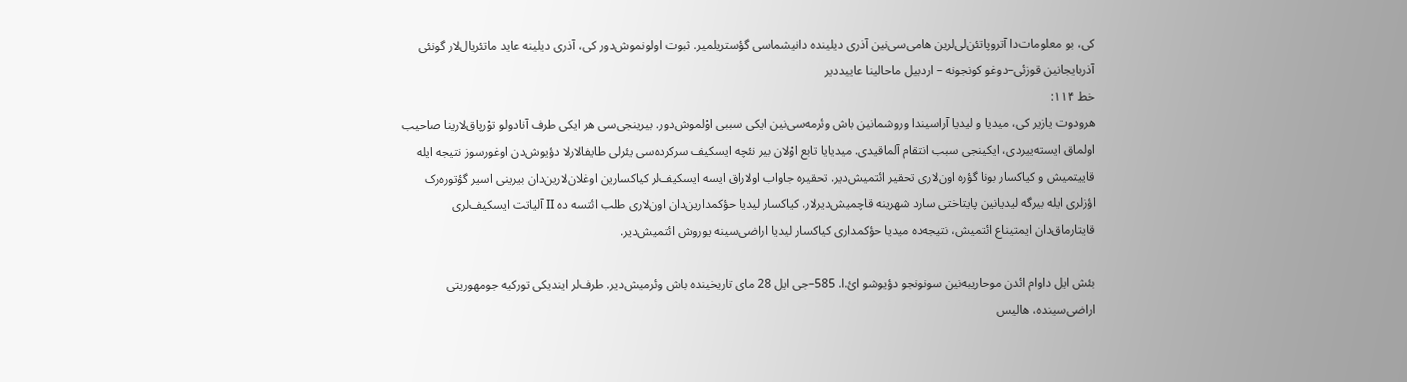کی، بو معلومات‌دا آتروپاتئن‌لی‌لرین هامی‌سی‌نین آذری دیلینده دانیشماسی گؤستریلمیر. ثبوت اولونموش‌دور کی، آذری دیلینه عاید ماتئریال‌لار گونئی آذربایجانین قوزئی–دوغو کونجونه – اردبیل ماحالینا عاییددیر
خط ۱۱۴:
هرودوت یازیر کی، میدیا و لیدیا آراسیندا وروشمانین باش وئرمه‌سی‌نین ایکی سببی اوْلموش‌دور. بیرینجی‌سی هر ایکی طرف آنادولو توْرپاق‌لارینا صاحیب اولماق ایسته‌ییردی، ایکینجی سبب انتقام آلماقیدی. میدیایا تابع اوْلان بیر نئچه ایسکیف سرکرده‌سی یئرلی طایفالارلا دؤیوش‌دن اوغورسوز نتیجه ایله قاییتمیش و کیاکسار بونا گؤره اون‌لاری تحقیر ائتمیش‌دیر. تحقیره جاواب اولاراق ایسه ایسکیف‌لر کیاکسارین اوغلان‌لارین‌دان بیرینی اسیر گؤتوره‌رک اؤزلری ایله بیرگه لیدیانین پایتاختی سارد شهرینه قاچمیش‌دیرلار. کیاکسار لیدیا حؤکمدارین‌دان اون‌لاری طلب ائتسه ده II آلیاتت ایسکیف‌لری قایتارماق‌دان ایمتیناع ائتمیش، نتیجه‌ده میدیا حؤکمداری کیاکسار لیدیا اراضی‌سینه یوروش ائتمیش‌دیر.

بئش ایل داوام ائدن موحاریبه‌نین سونونجو دؤیوشو ائ.ا. 585–جی ایل 28 مای تاریخینده باش وئرمیش‌دیر. طرف‌لر ایندیکی تورکیه جومهوریتی اراضی‌سینده، هالیس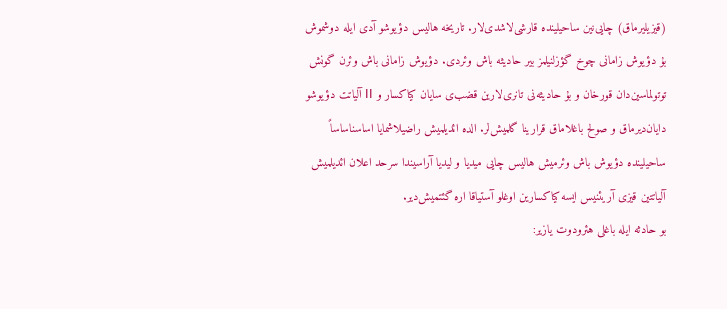(قیزیلیرماق) چایی‌نین ساحیلینده قارشی‌لاشدی‌لار. تاریخه هالیس دؤیوشو آدی ایله دوشموش بۇ دؤیوش زامانی چوخ گؤزلنیلمز بیر حادیثه باش وئردی. دؤیوش زامانی باش وئرن گونش توتولماسین‌دان قورخان و بۇ حادیثه‌نی تانری‌لارین قضب‌ی سایان کیاکسار و II آلیاتت دؤیوشو دایان‌دیرماق و صولح باغلاماق قرارینا گلمیش‌لر. الده ائدیلمیش راضیلاشمایا اساسناساساً ساحیلینده دؤیوش باش وئرمیش هالیس چایی میدیا و لیدیا آراسیندا سرحد اعلان ائدیلمیش آلیاتتین قیزی آریئنیس ایسه کیاکسارین اوغلو آستیاقا اره گئتمیش‌دیر.
بو حادثه ایله باغلی هئرودوت یازیر: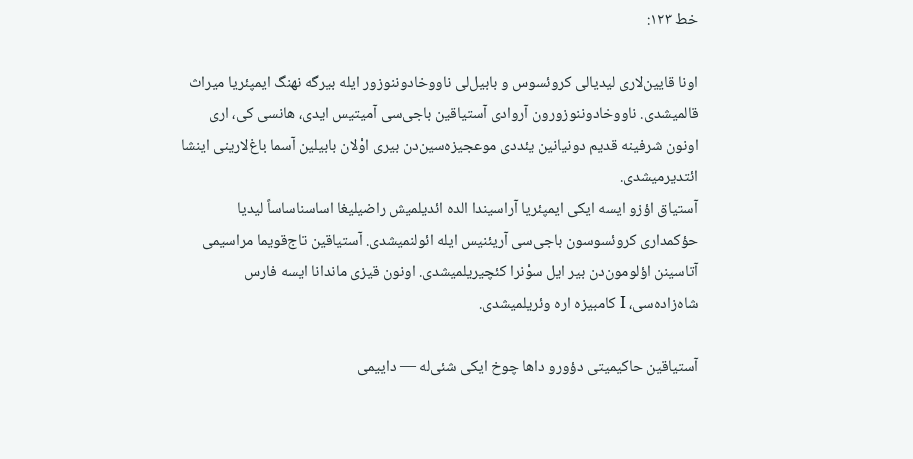خط ۱۲۳:

اونا قایین‌لاری لیدیالی کروئسوس و بابیل‌لی ناووخادوننوزور ایله بیرگه نهنگ ایمپئریا میراث قالمیشدی. ناووخادوننوزورون آروادی آستیاقین باجی‌سی آمیتیس ایدی، هانسی کی، اری اونون شرفینه قدیم دونیانین یئددی موعجیزه‌سین‌دن بیری اوْلان بابیلین آسما باغ‌لارینی اینشا ائتدیرمیشدی.
آستیاق اؤزو ایسه ایکی ایمپئریا آراسیندا الده ائدیلمیش راضیلیغا اساسناساساً لیدیا حؤکمداری کروئسوسون باجی‌سی آریئنیس ایله ائولنمیشدی. آستیاقین تاج‌قویما مراسیمی آتاسینن اؤلومون‌دن بیر ایل سوْنرا کئچیریلمیشدی. اونون قیزی ماندانا ایسه فارس شاه‌زاده‌سی، I کامبیزه اره وئریلمیشدی.

آستیاقین حاکیمیتی دؤورو داها چوخ ایکی شئی‌له — داییمی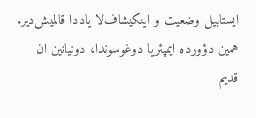ایستابیل وضعیت و اینکیشاف‌لا یاددا قالمیش‌دیر. همین دؤورده ایمپئریا دوغوسوندا، دونیانین ان قدیم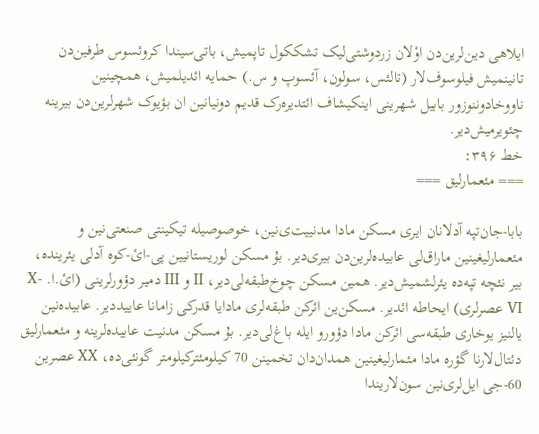ایلاهی دین‌لرین‌دن اوْلان زردوشتی‌لیک تشککول تاپمیش، باتی‌سیندا کروئسوس طرفین‌دن تانینمیش فیلوسوف‌لار (تالئس، سولون، آئسوپ و س.) حمایه ائدیلمیش، همچینین ناووخادوننوزور بابیل شهرینی اینکیشاف ائتدیره‌رک قدیم دونیانین ان بؤیوک شهرلرین‌دن بیرینه چئویرمیش‌دیر.
خط ۳۹۶:
=== مئعمارلیق ===

بابا-جان‌تپه آدلانان ایری مسکن مادا مدنییت‌ی‌نین، خوصوصیله تیکینتی صنعتی‌نین و مئعمارلیغینین ماراق‌لی عابیده‌لرین‌دن بیری‌دیر. بۇ مسکن لوریستانیین پی-ائ-کوه آدلی یئرینده، بیر نئچه تپه‌ده یئرلشمیش‌دیر. همین مسکن چوخ‌طبقه‌لی‌دیر، II و III دمیر دؤورلرینی (ائ.ا. X-VI عصرلری) ایحاطه ائدیر. مسکن‌ین ائرکن طبقه‌لری مادایا قدرکی زامانا عاییددیر. عابیده‌نین یالنیز یوخاری طبقه‌سی ائرکن مادا دؤورو ایله باغ‌لی‌دیر. بۇ مسکن مدنیت عابیده‌لرینه و مئعمارلیق دئتال‌لارنا گؤره مادا مئمارلیغینین همدان‌دان تخمینن 70 کیلومئترکیلومتر گونئی‌ده، XX عصرین 60-جی ایل‌لری‌نین سون‌لاریندا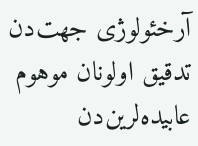آرخئولوژی جهت‌دن تدقیق اولونان موهوم عابیده‌لرین‌دن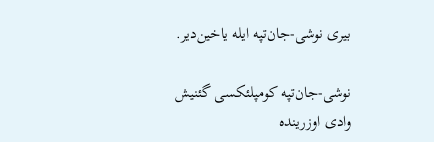بیری نوشی-جان‌تپه ایله یاخین‌دیر.

نوشی-جان‌تپه کومپلئکسی گئنیش وادی اوزرینده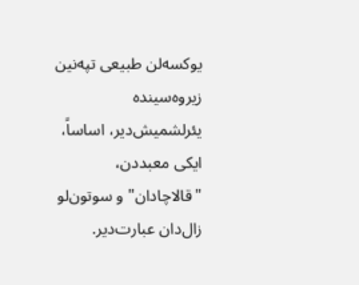یوکسه‌لن طبیعی تپه‌نین زیروه‌سینده یئرلشمیش‌دیر، اساساً، ایکی معبددن، "قالاچادان" و سوتون‌لو زال‌دان عبارت‌دیر.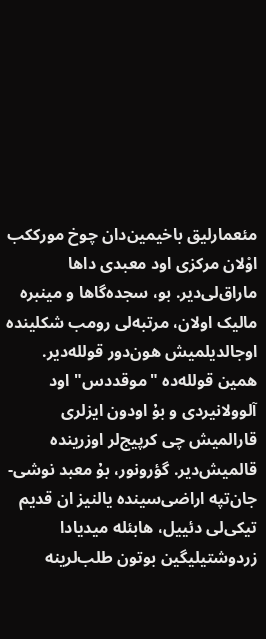مئعمارلیق باخیمین‌دان چوخ مورککب اوْلان مرکزی اود معبدی داها ماراق‌لی‌دیر. بو، سجده‌گاها و مینبره مالیک اولان، مرتبه‌لی رومب شکلینده اوجالدیلمیش هون‌دور قولله‌دیر. همین قولله‌ده "موقددس" اود آلوولانیردی و بۇ اودون ایزلری قارالمیش چی کرپیج‌لر اوزرینده قالمیش‌دیر. گؤرونور، بۇ معبد نوشی-جان‌تپه اراضی‌سینده یالنیز ان قدیم تیکی‌لی دئییل، هابئله میدیادا زردوشتیلیگین بوتون طلب‌لرینه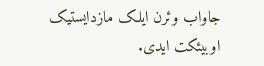جاواب وئرن ایلک مازدایستیک اوبیئکت ایدی.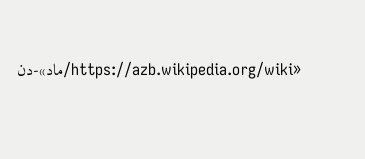«https://azb.wikipedia.org/wiki/ماد»-دن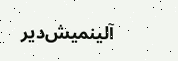آلینمیش‌دیر